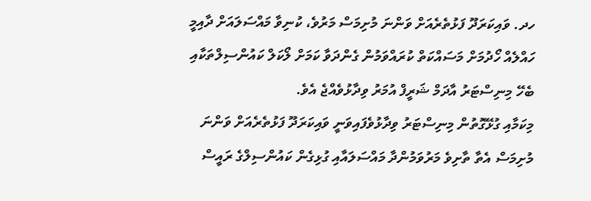ހދ. ވައިކަރަދޫ ފަޅުތެރެއަށް ވަންނަ މުށިމަސް މަރުވެ، ކުނިވާ މައްސަލައަށް ދާއިމީ ހައްލެއް ހޯދުމަށް މަސައްކަތް ކުރައްވަމުން ގެންދަވާ ކަމަށް ލޯކަލް ކައުންސިލްތަކާއި ބެހޭ މިނިސްޓަރު އާދަމް ޝަރީފް އުމަރު ވިދާޅުވެއްޖެ އެވެ.
މިކަމާއި ގުޅޭގޮތުން މިނިސްޓަރު ވިދާޅުވެފައިވަނީ ވައިކަރަދޫ ފަޅުތެރެއަށް ވަންނަ މުށިމަސް އެތާ ތާށިވެ މަރުވަމުންދާ މައްސަލައާއި ގުޅިގެން ކައުންސިލްގެ ރައީސް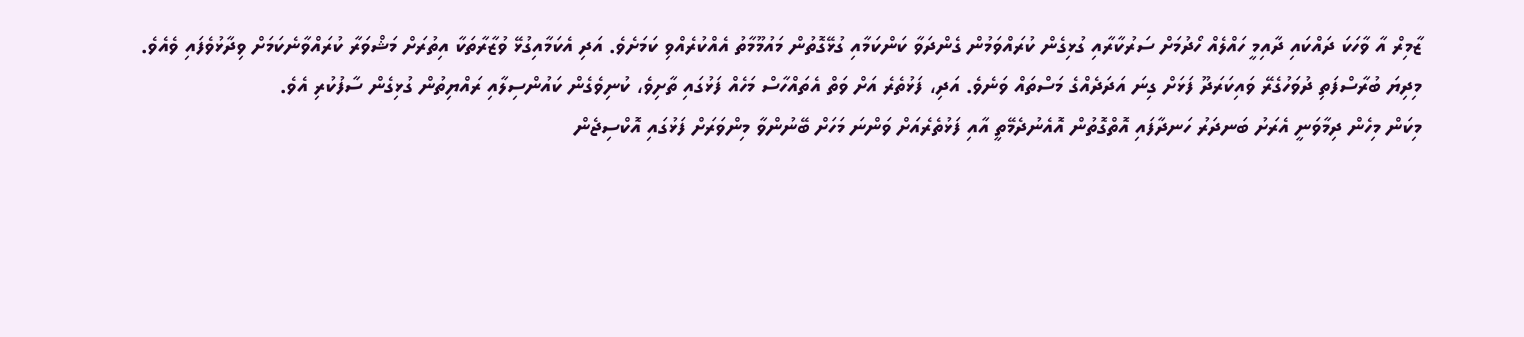ޒާމިރް އާ ވާހަކަ ދައްކައި ދާއިމީ ހައްލެއް ހޯދުމަށް ސަރުކާރާއި ގުޅިގެން ކުރައްވަމުން ގެންދަވާ ކަންކަމާއި ގުޅޭގޮތުން މައުމޫމާތު އެއްކުރެއްވި ކަމަށެވެ. އަދި އެކަމާއިގުޅޭ ވުޒާރާތަކާ އިތުރަށް މަޝްވަރާ ކުރައްވާނެކަމަށް ވިދާޅުވެފައި ވެއެވެ.
މިދިޔަ ބުރާސްފަތި ދުވަހުގެރޭ ވައިކަރަދޫ ފަޅަށް ގިނަ އަދަދެއްގެ މަސްތައް ވަނެވެ. އަދި، ފަޅުތެރެ އަށް ވަތް އެތައްހާސް މަހެއް ފަޅުގައި ތާށިވެ، ކުނިވެގެން ކައުންސިލާއި ރައްޔިތުން ގުޅިގެން ސާފުކުރި އެވެ.
މިކަން މިހެން ދިމާވަނީ އެރަށު ބަނދަރު ހަނދާފައި އޮތްގޮތުން އޮއެނުދެމޭތީ އާއި ފަޅުތެރެއަށް ވަންނަ މަހަށް ބޭނުންވާ މިންވަރަށް ފަޅުގައި އޮކްސިޖެން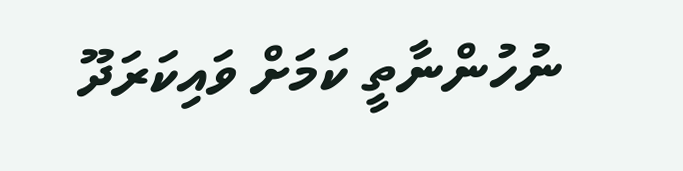ނުހުންނާތީ ކަމަށް ވައިކަރަދޫ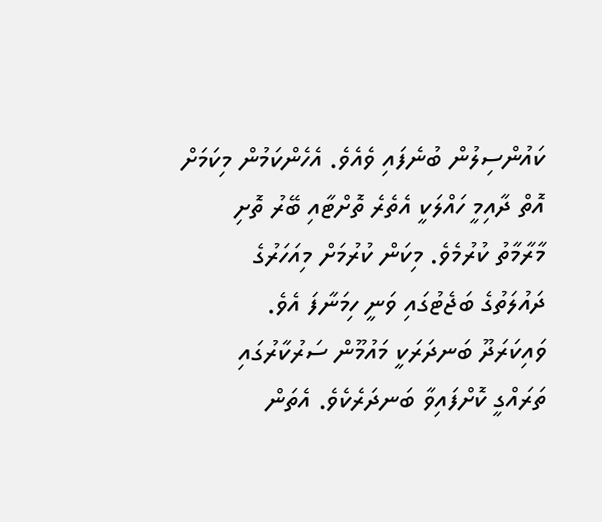ކައުންސިލުން ބުނެފައި ވެއެވެ. އެހެންކަމުން މިކަމަށް އޮތް ދާއިމީ ހައްލަކީ އެތެރެ ތޮށްޓާއި ބޭރު ތޮށި މާރާމާތު ކުރުމެވެ. މިކަން ކުރުމަށް މިއަހަރުގެ ދައުލަތުގެ ބަޖެޓުގައި ވަނީ ހިމަނާފަ އެވެ.
ވައިކަރަދޫ ބަނދަރަކީ މައުމޫން ސަރުކާރުގައި ތަރައްގީ ކޮށްފައިވާ ބަނދަރެކެވެ. އެތަން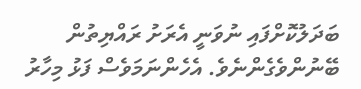ބަދަލުކޮށްފައި ނުވަނީ އެރަށު ރައްޔިތުން ބޭނުންވެގެންނެވެ. އެހެންނަމަވެސް ފަޅު މިހާރު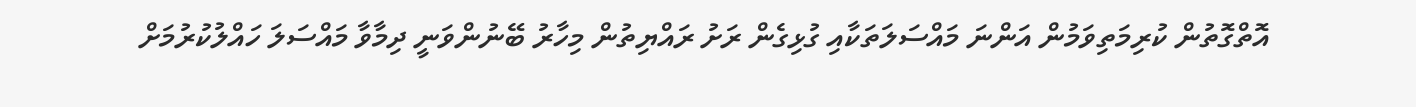އޮތްގޮތުން ކުރިމަތިވަމުން އަންނަ މައްސަލަތަކާއި ގުޅިގެން ރަށު ރައްޔިތުން މިހާރު ބޭނުންވަނީ ދިމާވާ މައްސަލަ ހައްލުކުރުމަށް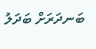ބަނދަރަށް ބަދަލު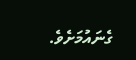ގެނައުމަށެވެ.